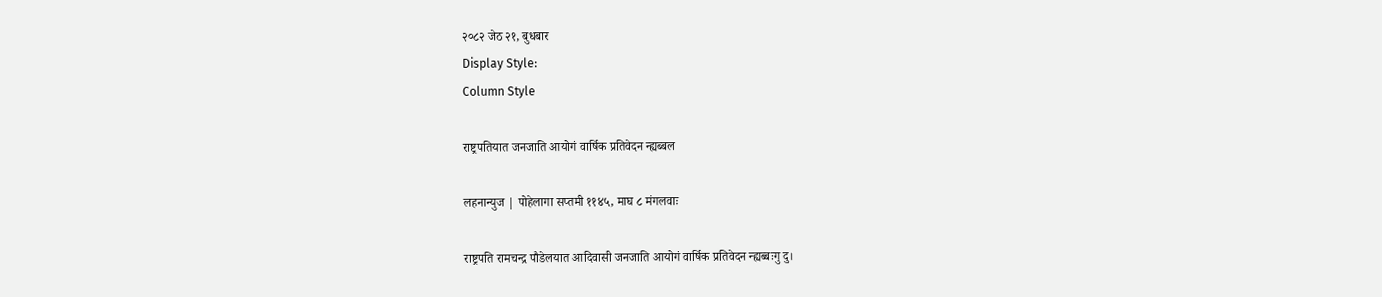२०८२ जेठ २१, बुधबार
Display Style:
Column Style

राष्ट्रपतियात जनजाति आयोगं वार्षिक प्रतिवेदन न्ह्यब्बल

लहनान्युज | पोहेलागा सप्तमी ११४५, माघ ८ मंगलवाः

राष्ट्रपति रामचन्द्र पौडेलयात आदिवासी जनजाति आयोगं वार्षिक प्रतिवेदन न्ह्यब्बःगु दु।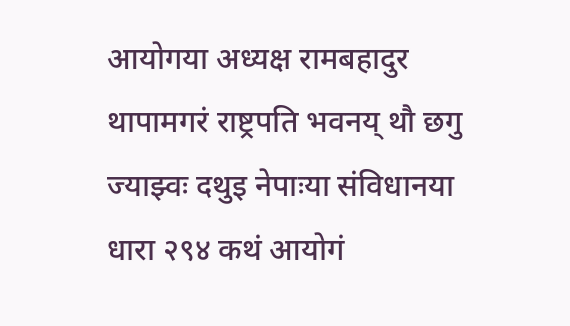आयोगया अध्यक्ष रामबहादुर थापामगरं राष्ट्रपति भवनय् थौ छगु ज्याझ्वः दथुइ नेपाःया संविधानया धारा २९४ कथं आयोगं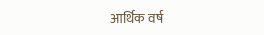आर्थिक वर्ष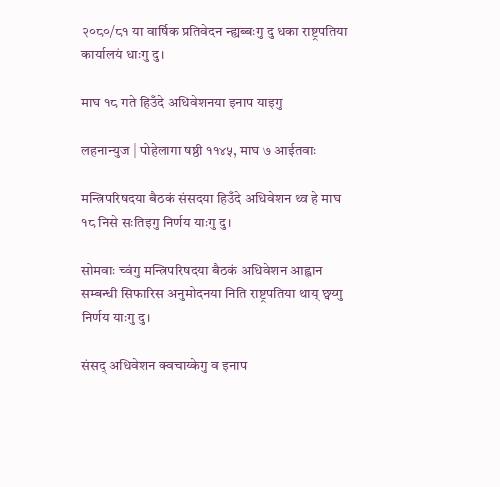२०८०/८१ या वार्षिक प्रतिवेदन न्ह्यब्बःगु दु धका राष्ट्रपतिया कार्यालयं धाःगु दु।

माघ १८ गते हिउँदे अधिवेशनया इनाप याइगु

लहनान्युज | पोहेलागा षष्ठी ११४५, माघ ७ आईतवाः

मन्त्रिपरिषदया बैठकं संसदया हिउँदे अधिवेशन थ्व हे माघ १८ निसे सःतिइगु निर्णय याःगु दु।

सोमवाः च्वंगु मन्त्रिपरिषदया बैठकं अधिवेशन आह्वान सम्बन्धी सिफारिस अनुमोदनया निति राष्ट्रपतिया थाय् छ्वय्गु निर्णय याःगु दु।

संसद् अधिवेशन क्वचाय्केगु व इनाप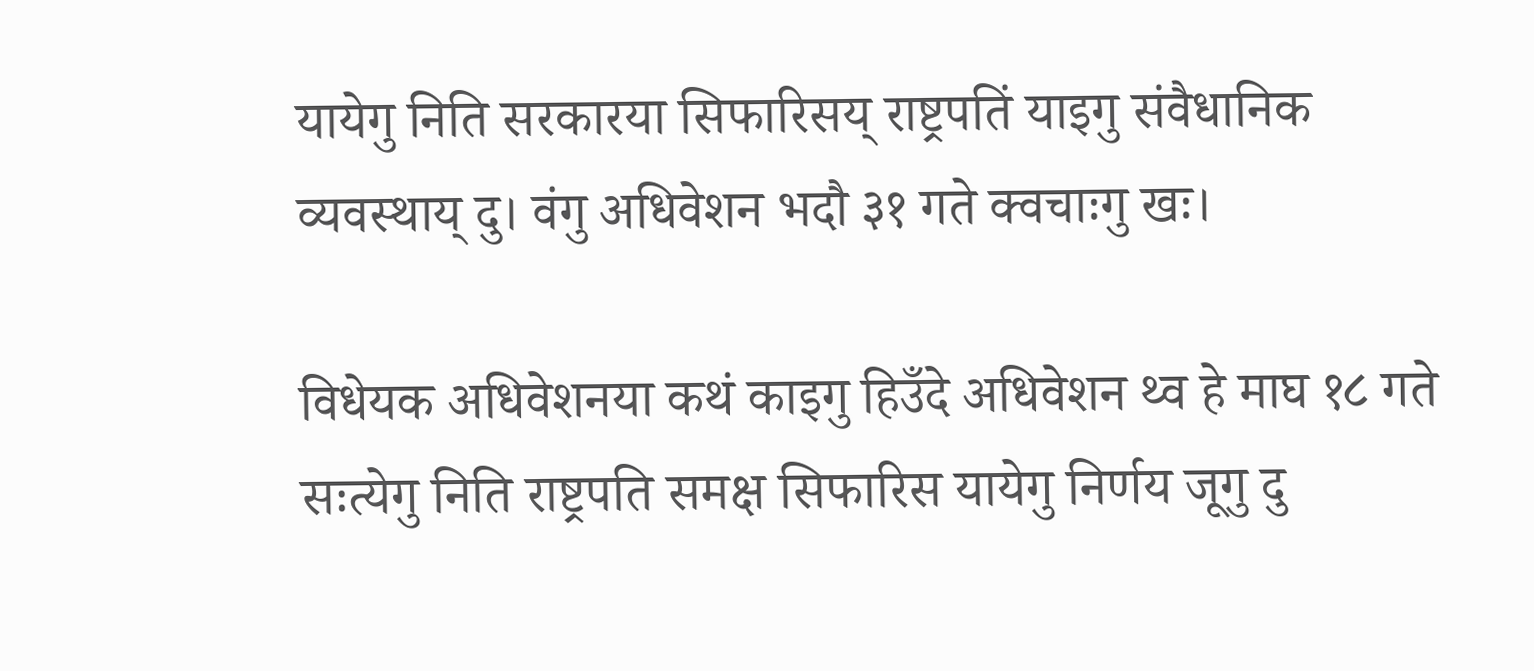यायेगु निति सरकारया सिफारिसय् राष्ट्रपतिं याइगु संवैधानिक व्यवस्थाय् दु। वंगु अधिवेशन भदौ ३१ गते क्वचाःगु खः।

विधेयक अधिवेशनया कथं काइगु हिउँदे अधिवेशन थ्व हे माघ १८ गते सःत्येगु निति राष्ट्रपति समक्ष सिफारिस यायेगु निर्णय जूगु दु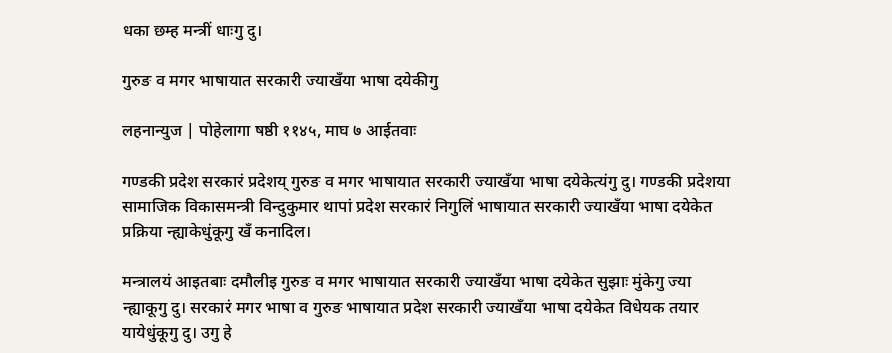धका छम्ह मन्त्रीं धाःगु दु।

गुरुङ व मगर भाषायात सरकारी ज्याखँया भाषा दयेकीगु

लहनान्युज | पोहेलागा षष्ठी ११४५, माघ ७ आईतवाः

गण्डकी प्रदेश सरकारं प्रदेशय् गुरुङ व मगर भाषायात सरकारी ज्याखँया भाषा दयेकेत्यंगु दु। गण्डकी प्रदेशया सामाजिक विकासमन्त्री विन्दुकुमार थापां प्रदेश सरकारं निगुलिं भाषायात सरकारी ज्याखँया भाषा दयेकेत प्रक्रिया न्ह्याकेधुंकूगु खँ कनादिल।

मन्त्रालयं आइतबाः दमौलीइ गुरुङ व मगर भाषायात सरकारी ज्याखँया भाषा दयेकेत सुझाः मुंकेगु ज्या न्ह्याकूगु दु। सरकारं मगर भाषा व गुरुङ भाषायात प्रदेश सरकारी ज्याखँया भाषा दयेकेत विधेयक तयार यायेधुंकूगु दु। उगु हे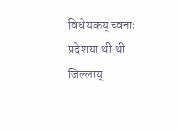विधेयकय् च्वनाः प्रदेशया थी थी जिल्लाय्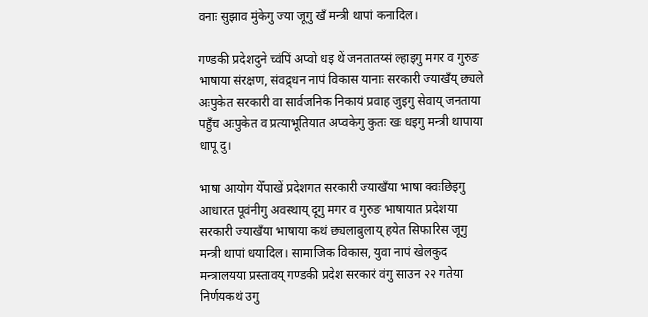वनाः सुझाव मुंकेगु ज्या जूगु खँ मन्त्री थापां कनादिल।

गण्डकी प्रदेशदुने च्वंपिं अप्वो धइ थें जनतातय्सं ल्हाइगु मगर व गुरुङ भाषाया संरक्षण, संवद्र्धन नापं विकास यानाः सरकारी ज्याखँय् छ्यले अःपुकेत सरकारी वा सार्वजनिक निकायं प्रवाह जुइगु सेवाय् जनताया पहुँच अःपुकेत व प्रत्याभूतियात अप्वकेगु कुतः खः धइगु मन्त्री थापाया धापू दु।

भाषा आयोग येँपाखें प्रदेशगत सरकारी ज्याखँया भाषा क्वःछिइगु आधारत पूवंनीगु अवस्थाय् दूगु मगर व गुरुङ भाषायात प्रदेशया सरकारी ज्याखँया भाषाया कथं छ्यलाबुलाय् हयेत सिफारिस जूगु मन्त्री थापां धयादिल। सामाजिक विकास, युवा नापं खेलकुद मन्त्रालयया प्रस्तावय् गण्डकी प्रदेश सरकारं वंगु साउन २२ गतेया निर्णयकथं उगु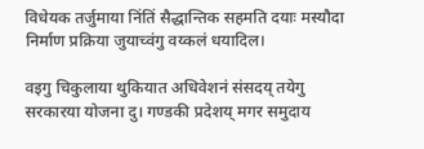विधेयक तर्जुमाया निंतिं सैद्धान्तिक सहमति दयाः मस्यौदा निर्माण प्रक्रिया जुयाच्वंगु वय्कलं धयादिल।

वइगु चिकुलाया थुकियात अधिवेशनं संसदय् तयेगु सरकारया योजना दु। गण्डकी प्रदेशय् मगर समुदाय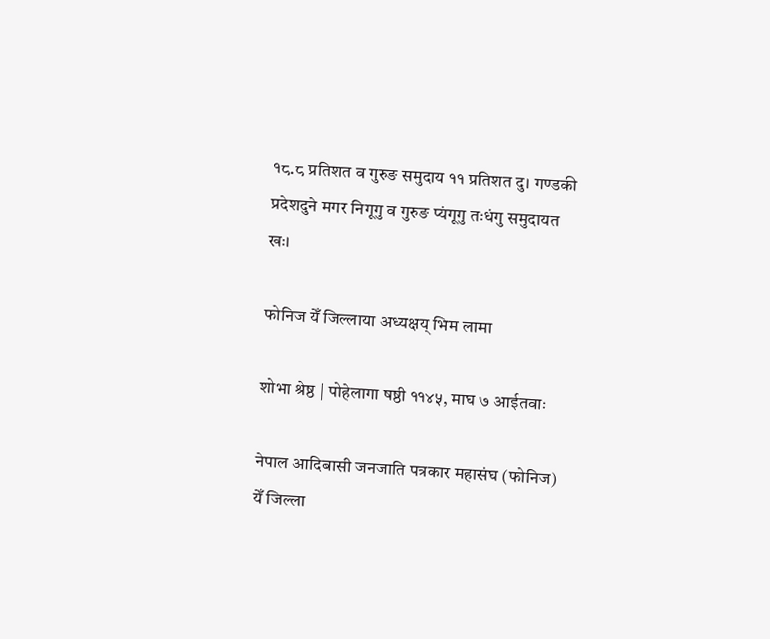१८.८ प्रतिशत व गुरुङ समुदाय ११ प्रतिशत दु। गण्डकी प्रदेशदुने मगर निगूगु व गुरुङ प्यंगूगु तःधंगु समुदायत खः।

फोनिज येँ जिल्लाया अध्यक्षय् भिम लामा

शोभा श्रेष्ठ | पोहेलागा षष्ठी ११४५, माघ ७ आईतवाः

नेपाल आदिबासी जनजाति पत्रकार महासंघ (फोनिज) येँ जिल्ला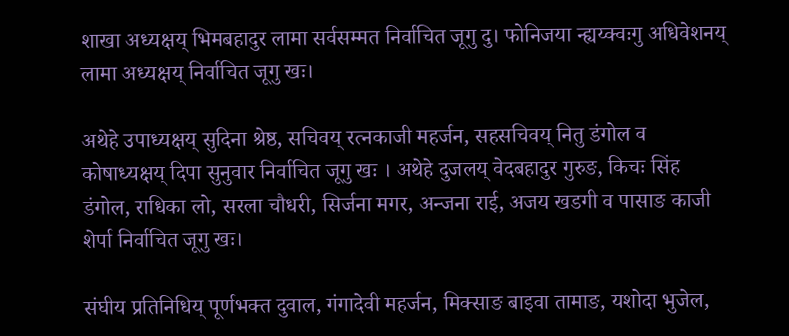शाखा अध्यक्षय् भिमबहादुर लामा सर्वसम्मत निर्वाचित जूगु दु। फोनिजया न्ह्यय्क्वःगु अधिवेशनय् लामा अध्यक्षय् निर्वाचित जूगु खः।

अथेहे उपाध्यक्षय् सुदिना श्रेष्ठ, सचिवय् रत्नकाजी महर्जन, सहसचिवय् नितु डंगोल व कोषाध्यक्षय् दिपा सुनुवार निर्वाचित जूगु खः । अथेहे दुजलय् वेदबहादुर गुरुङ, किचः सिंह डंगोल, राधिका लो, सरला चौधरी, सिर्जना मगर, अन्जना राई, अजय खडगी व पासाङ काजी शेर्पा निर्वाचित जूगु खः।

संघीय प्रतिनिधिय् पूर्णभक्त दुवाल, गंगादेवी महर्जन, मिक्साङ बाइवा तामाङ, यशोदा भुजेल,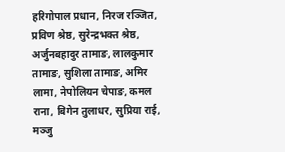हरिगोपाल प्रधान, निरज रञ्जित, प्रविण श्रेष्ठ, सुरेन्द्रभक्त श्रेष्ठ, अर्जुनबहादुर तामाङ, लालकुमार तामाङ, सुशिला तामाङ, अमिर लामा, नेपोलियन चेपाङ, कमल राना, बिगेन तुलाधर, सुप्रिया राई, मञ्जु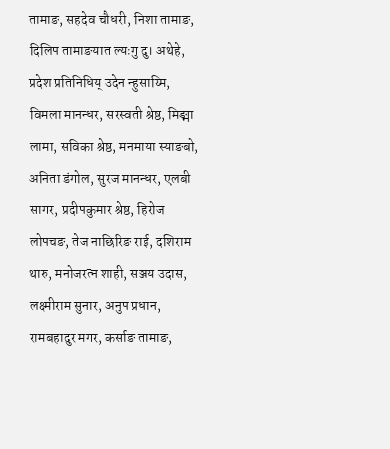तामाङ, सहदेव चौधरी, निशा तामाङ, दिलिप तामाङयात ल्यःगु दु। अथेहे, प्रदेश प्रतिनिधिय् उदेन न्हुसाय्मि, विमला मानन्धर, सरस्वती श्रेष्ठ, मिङ्मा लामा, सविका श्रेष्ठ, मनमाया स्याङबो, अनिता डंगोल, सुरज मानन्धर, एलबी सागर, प्रदीपकुमार श्रेष्ठ, हिरोज लोपचङ, तेज नाछिरिङ राई, दशिराम थारु, मनोजरत्न शाही, सञ्जय उदास, लक्ष्मीराम सुनार, अनुप प्रधान, रामबहादुर मगर, कर्साङ तामाङ,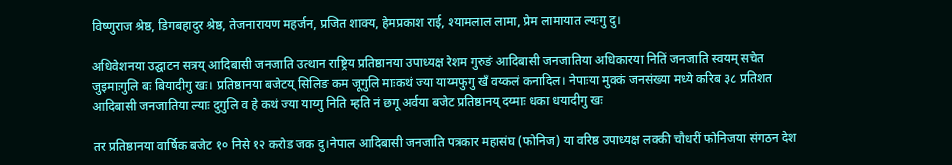विष्णुराज श्रेष्ठ, डिगबहादुर श्रेष्ठ, तेजनारायण महर्जन, प्रजित शाक्य, हेमप्रकाश राई, श्यामलाल लामा, प्रेम लामायात ल्यःगु दु।

अधिवेशनया उद्घाटन सत्रय् आदिबासी जनजाति उत्थान राष्ट्रिय प्रतिष्ठानया उपाध्यक्ष रेशम गुरुङं आदिबासी जनजातिया अधिकारया नितिं जनजाति स्वयम् सचेत जुइमाःगुलि बः बियादीगु खः। प्रतिष्ठानया बजेटय् सिलिङ कम जूगुलि माःकथं ज्या याय्मफुगु खँ वय्कलं कनादिल। नेपाःया मुक्कं जनसंख्या मध्ये करिब ३८ प्रतिशत आदिबासी जनजातिया ल्याः दुगुलि व हे कथं ज्या याय्गु निति म्हति नं छगू अर्वया बजेट प्रतिष्ठानय् दय्माः धका धयादीगु खः

तर प्रतिष्ठानया वार्षिक बजेट १० निसे १२ करोड जक दु।नेपाल आदिबासी जनजाति पत्रकार महासंघ (फोनिज) या वरिष्ठ उपाध्यक्ष लक्की चौधरीं फोनिजया संगठन देश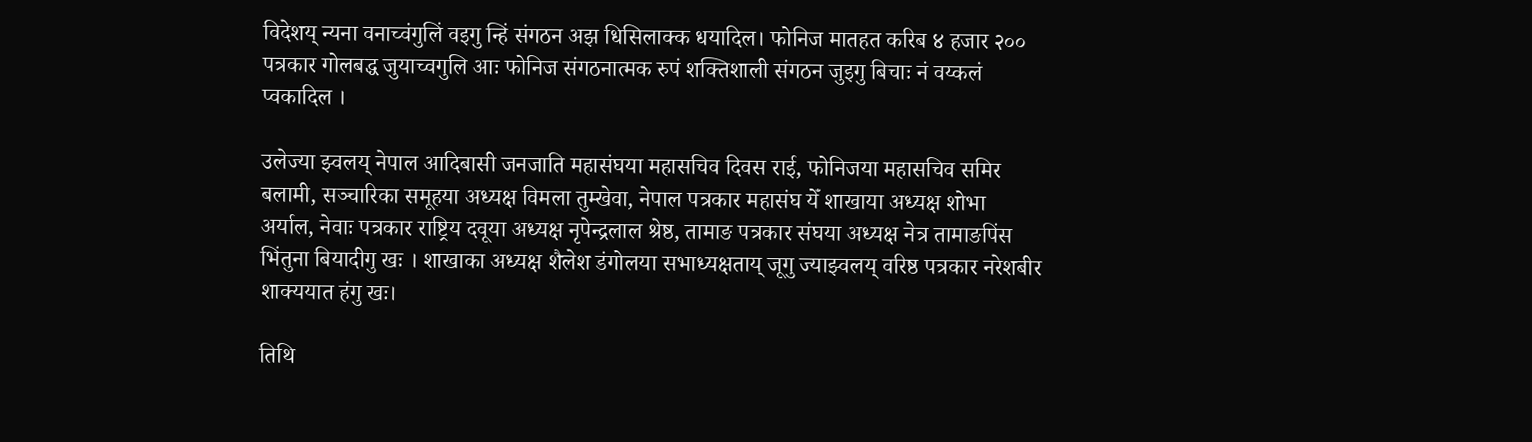विदेशय् न्यना वनाच्वंगुलिं वइगु न्हिं संगठन अझ धिसिलाक्क धयादिल। फोनिज मातहत करिब ४ हजार २०० पत्रकार गोलबद्ध जुयाच्वगुलि आः फोनिज संगठनात्मक रुपं शक्तिशाली संगठन जुइगु बिचाः नं वय्कलं प्वकादिल ।

उलेज्या झ्वलय् नेपाल आदिबासी जनजाति महासंघया महासचिव दिवस राई, फोनिजया महासचिव समिर बलामी, सञ्चारिका समूहया अध्यक्ष विमला तुम्खेवा, नेपाल पत्रकार महासंघ येँ शाखाया अध्यक्ष शोभा अर्याल, नेवाः पत्रकार राष्ट्रिय दवूया अध्यक्ष नृपेन्द्रलाल श्रेष्ठ, तामाङ पत्रकार संघया अध्यक्ष नेत्र तामाङपिंस भिंतुना बियादीगु खः । शाखाका अध्यक्ष शैलेश डंगोलया सभाध्यक्षताय् जूगु ज्याझ्वलय् वरिष्ठ पत्रकार नरेशबीर शाक्ययात हंगु खः।

तिथि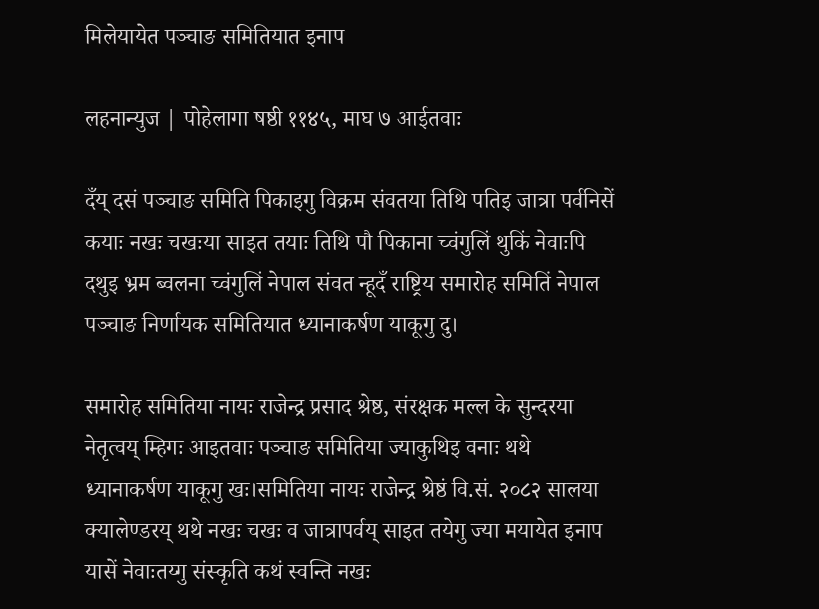मिलेयायेत पञ्चाङ समितियात इनाप

लहनान्युज | पोहेलागा षष्ठी ११४५, माघ ७ आईतवाः

दँय् दसं पञ्चाङ समिति पिकाइगु विक्रम संवतया तिथि पतिइ जात्रा पर्वनिसें कयाः नखः चखःया साइत तयाः तिथि पौ पिकाना च्वंगुलिं थुकिं नेवाःपि दथुइ भ्रम ब्वलना च्वंगुलिं नेपाल संवत न्हूदँ राष्ट्रिय समारोह समितिं नेपाल पञ्चाङ निर्णायक समितियात ध्यानाकर्षण याकूगु दु।

समारोह समितिया नायः राजेन्द्र प्रसाद श्रेष्ठ, संरक्षक मल्ल के सुन्दरया नेतृत्वय् म्हिगः आइतवाः पञ्चाङ समितिया ज्याकुथिइ वनाः थथे ध्यानाकर्षण याकूगु खः।समितिया नायः राजेन्द्र श्रेष्ठं वि.सं. २०८२ सालया क्यालेण्डरय् थथे नखः चखः व जात्रापर्वय् साइत तयेगु ज्या मयायेत इनाप यासें नेवाःतय्गु संस्कृति कथं स्वन्ति नखः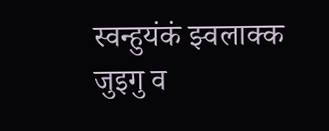स्वन्हुयंकं झ्वलाक्क जुइगु व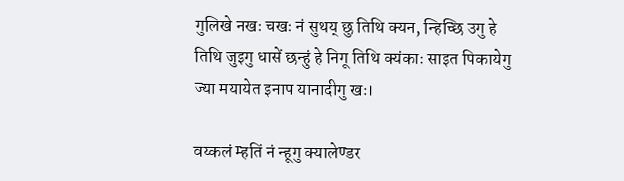गुलिखे नखः चखः नं सुथय् छु तिथि क्यन, न्हिच्छि उगु हे तिथि जुइगु धासें छन्हुं हे निगू तिथि क्यंकाः साइत पिकायेगु ज्या मयायेत इनाप यानादीगु खः।

वय्कलं म्हतिं नं न्हूगु क्यालेण्डर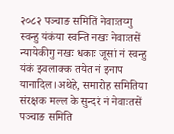२०८२ पञ्चाङ समितिं नेवाःतय्गु स्वन्हु यंकंया स्वन्ति नखः नेवाःतसें न्यायेकीगु नखः धकाः जूसां नं स्वन्हु यंकं झ्वलाक्क तयेत नं इनाप यानादिल।अथेहे, समारोह समितिया संरक्षक मल्ल के सुन्दरं नं नेवाःतसें पञ्चाङ समिति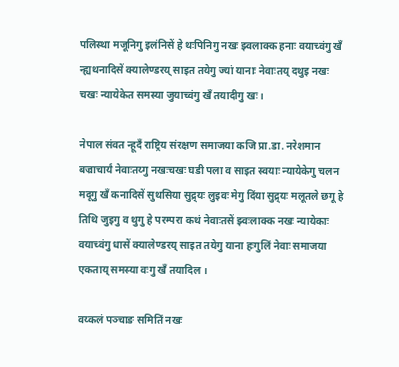पलिस्था मजूनिगु इलंनिसें हे थःपिनिगु नखः झ्वलाक्क हनाः वयाच्वंगु खँ न्ह्यथनादिसें क्यालेण्डरय् साइत तयेगु ज्यां यानाः नेवाःतय् दथुइ नखः चखः न्यायेकेत समस्या जुयाच्वंगु खँ तयादीगु खः।

नेपाल संवत न्हूदँ राष्ट्रिय संरक्षण समाजया कजि प्रा.डा. नरेशमान बज्राचार्यं नेवाःतय्गु नखःचखः घडी पला व साइत स्वयाः न्यायेकेगु चलन मदूगु खँ कनादिसें सुथसिया सुद्र्यः लुइवः मेगु दिंया सुद्र्यः मलूतले छगू हे तिथि जुइगु व थुगु हे परम्परा कथं नेवाःतसें झ्वःलाक्क नखः न्यायेकाः वयाच्वंगु धासें क्यालेण्डरय् साइत तयेगु याना हःगुलिं नेवाः समाजया एकताय् समस्या वःगु खँ तयादिल ।

वय्कलं पञ्चाङ समितिं नखः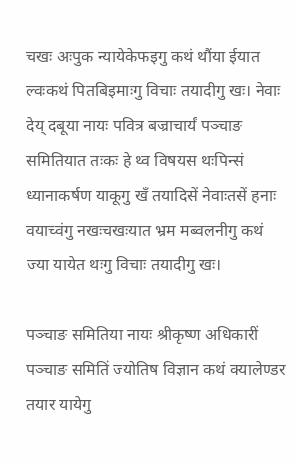चखः अःपुक न्यायेकेफइगु कथं थौंया ईयात ल्वःकथं पितबिइमाःगु विचाः तयादीगु खः। नेवाः देय् दबूया नायः पवित्र बज्राचार्यं पञ्चाङ समितियात तःकः हे थ्व विषयस थःपिन्सं ध्यानाकर्षण याकूगु खँ तयादिसें नेवाःतसें हनाः वयाच्वंगु नखःचखःयात भ्रम मब्वलनीगु कथं ज्या यायेत थःगु विचाः तयादीगु खः।

पञ्चाङ समितिया नायः श्रीकृष्ण अधिकारीं पञ्चाङ समितिं ज्योतिष विज्ञान कथं क्यालेण्डर तयार यायेगु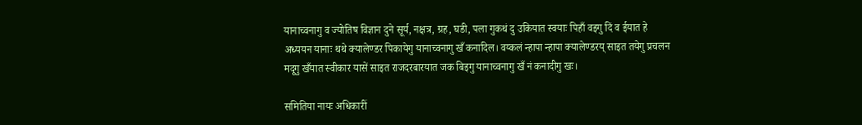यानाच्वनागु व ज्योतिष विज्ञान दुने सूर्य, नक्षत्र, ग्रह, घडी, पला गुकथं दु उकियात स्वयाः पिहाँ वइगु दिं व ईयात हे अध्ययन यानाः थथे क्यालेण्डर पिकायेगु यानाच्वनागु खँ कनादिल। वय्कलं न्हापा न्हापा क्यालेण्डरय् साइत तयेगु प्रचलन मदूगु खँयात स्वीकार यासें साइत राजदरबारयात जक बिइगु यानाच्वनागु खँ नं कनादीगु खः।

समितिया नायः अधिकारीं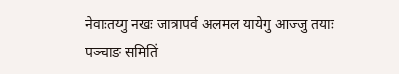नेवाःतय्गु नखः जात्रापर्व अलमल यायेगु आज्जु तयाः पञ्चाङ समितिं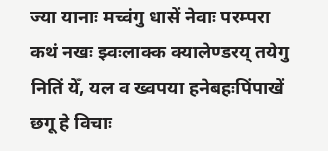ज्या यानाः मच्वंगु धासें नेवाः परम्परा कथं नखः झ्वःलाक्क क्यालेण्डरय् तयेगु नितिं येँ, यल व ख्वपया हनेबहःपिंपाखें छगू हे विचाः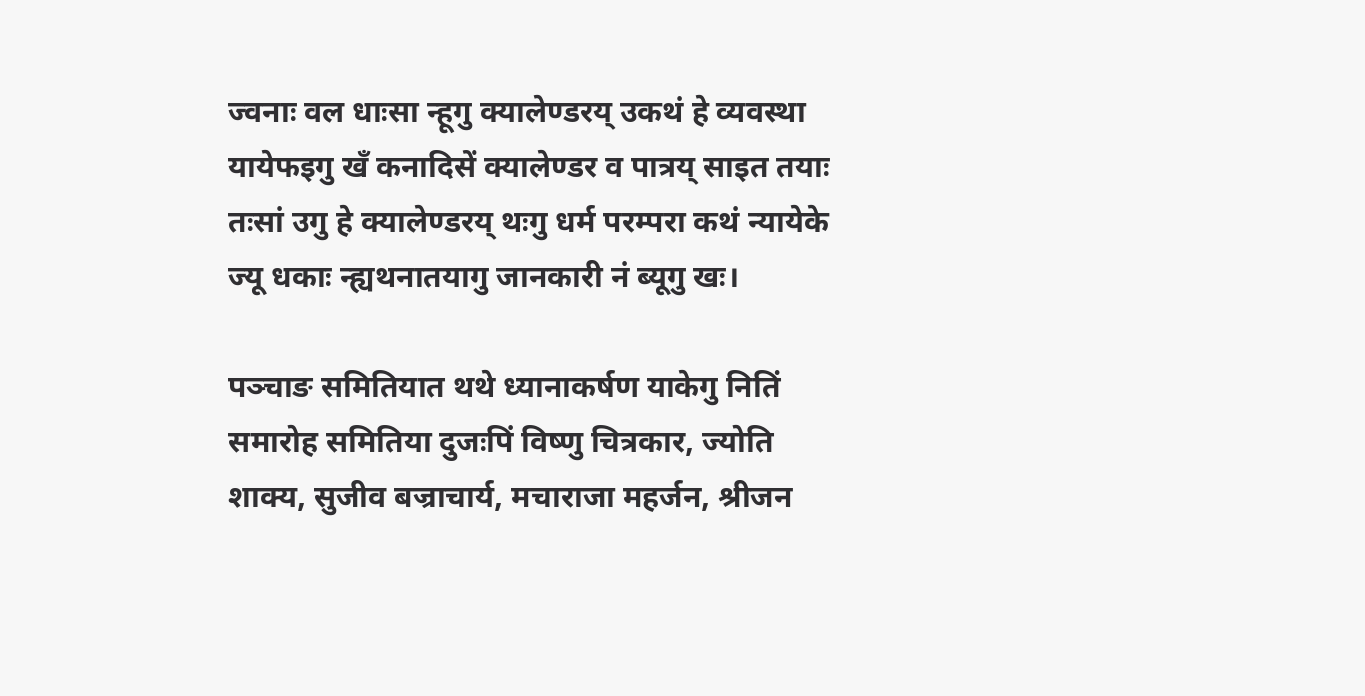ज्वनाः वल धाःसा न्हूगु क्यालेण्डरय् उकथं हे व्यवस्था यायेफइगु खँ कनादिसें क्यालेण्डर व पात्रय् साइत तयाः तःसां उगु हे क्यालेण्डरय् थःगु धर्म परम्परा कथं न्यायेके ज्यू धकाः न्ह्यथनातयागु जानकारी नं ब्यूगु खः।

पञ्चाङ समितियात थथे ध्यानाकर्षण याकेगु नितिं समारोह समितिया दुजःपिं विष्णु चित्रकार, ज्योति शाक्य, सुजीव बज्राचार्य, मचाराजा महर्जन, श्रीजन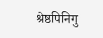श्रेष्ठपिनिगु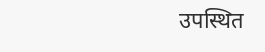उपस्थित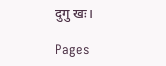दुगु खः।

Pages